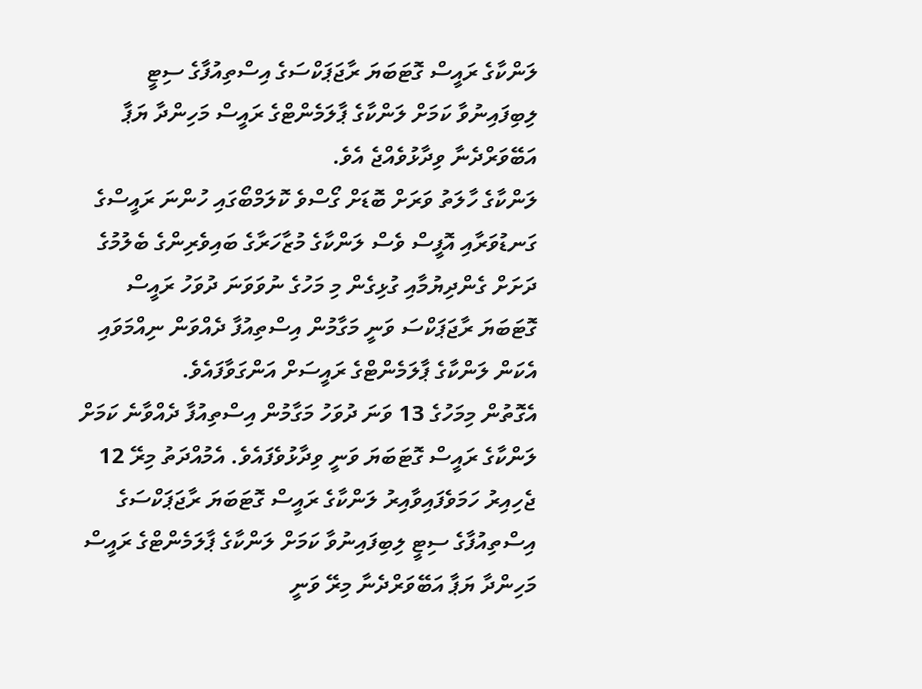ލަންކާގެ ރައީސް ގޮޓަބަޔަ ރާޖަޕަކްސަގެ އިސްތިއުފާގެ ސިޓީ ލިބިފައިނުވާ ކަމަށް ލަންކާގެ ޕާލަމެންޓްގެ ރައީސް މަހިންދާ ޔަޕާ އަބޭވަރްދެނާ ވިދާޅުވެއްޖެ އެވެ.
ލަންކާގެ ހާލަތު ވަރަށް ބޮޑަށް ގޯސްވެ ކޮލަމްބޯގައި ހުންނަ ރައީސްގެ ގަނޑުވަރާއި އޮފީސް ވެސް ލަންކާގެ މުޒާހަރާގެ ބައިވެރިންގެ ބެލުމުގެ ދަށަށް ގެންދިޔުމާއި ގުޅިގެން މި މަހުގެ ނުވަވަނަ ދުވަހު ރައީސް ގޮޓަބަޔަ ރާޖަޕަކްސަ ވަނީ މަގާމުން އިސްތިއުފާ ދެއްވަން ނިއްމަވައި އެކަން ލަންކާގެ ޕާލަމެންޓްގެ ރައީސަށް އަންގަވާފައެވެ.
އެގޮތުން މިމަހުގެ 13 ވަނަ ދުވަހު މަގާމުން އިސްތިއުފާ ދެއްވާނެ ކަމަށް ލަންކާގެ ރައީސް ގޮޓަބަޔަ ވަނީ ވިދާޅުވެފައެވެ. އެމުއްދަތު މިރޭ 12 ޖެހިއިރު ހަމަވެފައިވާއިރު ލަންކާގެ ރައީސް ގޮޓަބަޔަ ރާޖަޕަކްސަގެ އިސްތިއުފާގެ ސިޓީ ލިބިފައިނުވާ ކަމަށް ލަންކާގެ ޕާލަމެންޓްގެ ރައީސް މަހިންދާ ޔަޕާ އަބޭވަރްދެނާ މިރޭ ވަނީ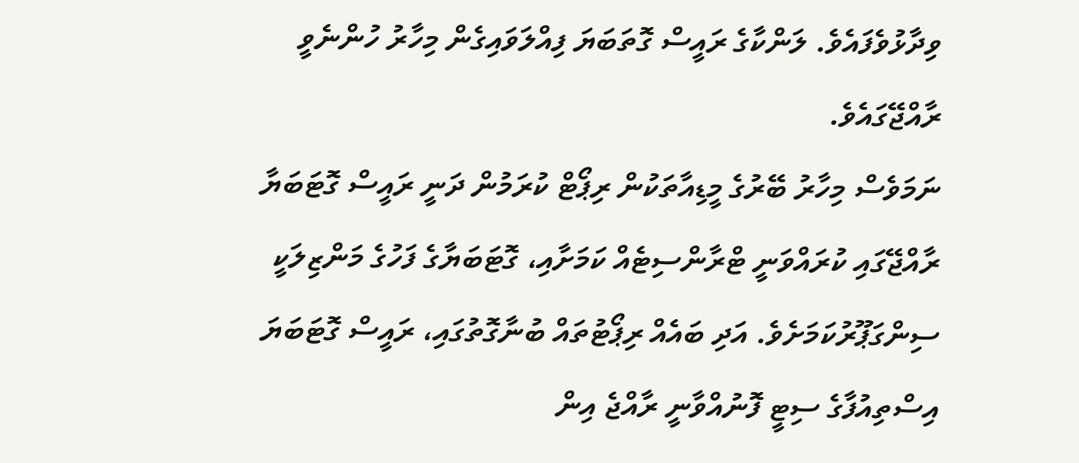ވިދާޅުވެފައެވެ. ލަންކާގެ ރައީސް ގޮތަބަޔަ ފިއްލަވައިގެން މިހާރު ހުންނެވީ ރާއްޖޭގައެވެ.
ނަމަވެސް މިހާރު ބޭރުގެ މީޑިއާތަކުން ރިޕޯޓް ކުރަމުން ދަނީ ރައީސް ގޮޓަބަޔާ ރާއްޖޭގައި ކުރައްވަނީ ޓްރާންސިޓެއް ކަމަށާއި، ގޮޓަބަޔާގެ ފަހުގެ މަންޒިލަކީ ސިންގަޕޫރުކަމަށެވެ. އަދި ބައެއް ރިޕޯޓުތައް ބުނާގޮތުގައި، ރައީސް ގޮޓަބަޔަ އިސްތިއުފާގެ ސިޓީ ފޮނުއްވާނީ ރާއްޖެ އިން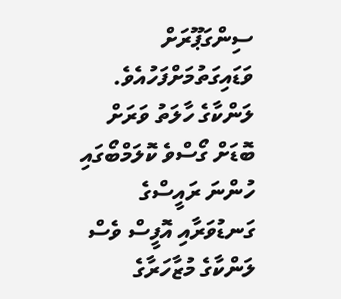ސިންގަޕޫރަށް ވަޑައިގަތުމަށްފަހުއެވެ.
ލަންކާގެ ހާލަތު ވަރަށް ބޮޑަށް ގޯސްވެ ކޮލަމްބޯގައި ހުންނަ ރައީސްގެ ގަނޑުވަރާއި އޮފީސް ވެސް ލަންކާގެ މުޒާހަރާގެ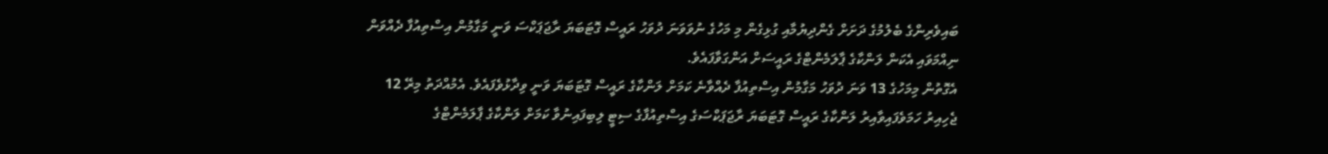ބައިވެރިންގެ ބެލުމުގެ ދަށަށް ގެންދިޔުމާއި ގުޅިގެން މި މަހުގެ ނުވަވަނަ ދުވަހު ރައީސް ގޮޓަބަޔަ ރާޖަޕަކްސަ ވަނީ މަގާމުން އިސްތިއުފާ ދެއްވަން ނިއްމަވައި އެކަން ލަންކާގެ ޕާލަމެންޓްގެ ރައީސަށް އަންގަވާފައެވެ.
އެގޮތުން މިމަހުގެ 13 ވަނަ ދުވަހު މަގާމުން އިސްތިއުފާ ދެއްވާނެ ކަމަށް ލަންކާގެ ރައީސް ގޮޓަބަޔަ ވަނީ ވިދާޅުވެފައެވެ. އެމުއްދަތު މިރޭ 12 ޖެހިއިރު ހަމަވެފައިވާއިރު ލަންކާގެ ރައީސް ގޮޓަބަޔަ ރާޖަޕަކްސަގެ އިސްތިއުފާގެ ސިޓީ ލިބިފައިނުވާ ކަމަށް ލަންކާގެ ޕާލަމެންޓްގެ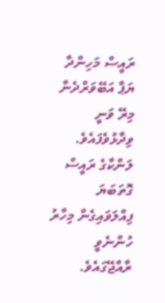ރައީސް މަހިންދާ ޔަޕާ އަބޭވަރްދެނާ މިރޭ ވަނީ ވިދާޅުވެފައެވެ. ލަންކާގެ ރައީސް ގޮތަބަޔަ ފިއްލަވައިގެން މިހާރު ހުންނެވީ ރާއްޖޭގައެވެ.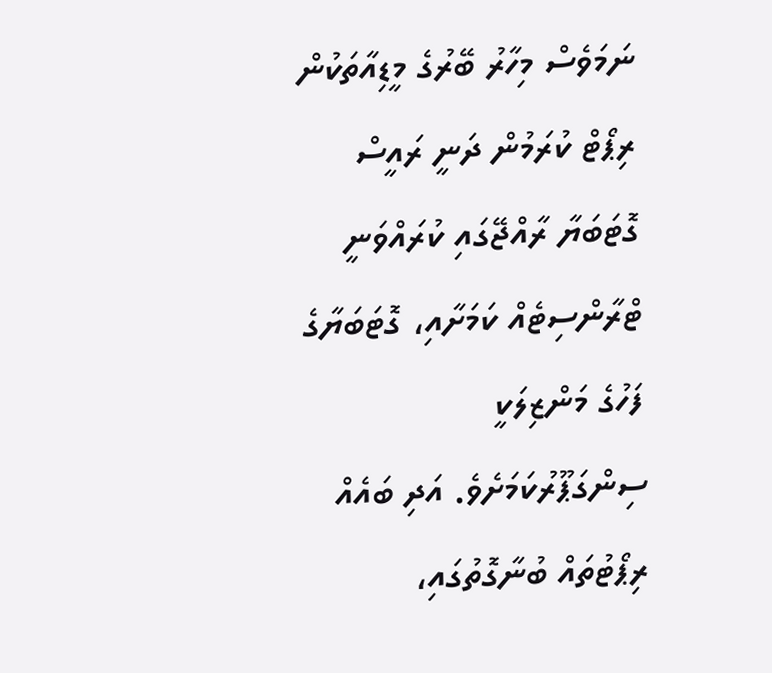ނަމަވެސް މިހާރު ބޭރުގެ މީޑިއާތަކުން ރިޕޯޓް ކުރަމުން ދަނީ ރައީސް ގޮޓަބަޔާ ރާއްޖޭގައި ކުރައްވަނީ ޓްރާންސިޓެއް ކަމަށާއި، ގޮޓަބަޔާގެ ފަހުގެ މަންޒިލަކީ ސިންގަޕޫރުކަމަށެވެ. އަދި ބައެއް ރިޕޯޓުތައް ބުނާގޮތުގައި،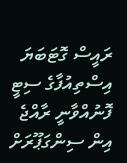ރައީސް ގޮޓަބަޔަ އިސްތިއުފާގެ ސިޓީ ފޮނުއްވާނީ ރާއްޖެ އިން ސިންގަޕޫރަށް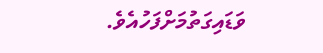ވަޑައިގަތުމަށްފަހުއެވެ.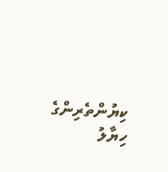ކިޔުންތެރިންގެ ހިޔާލު